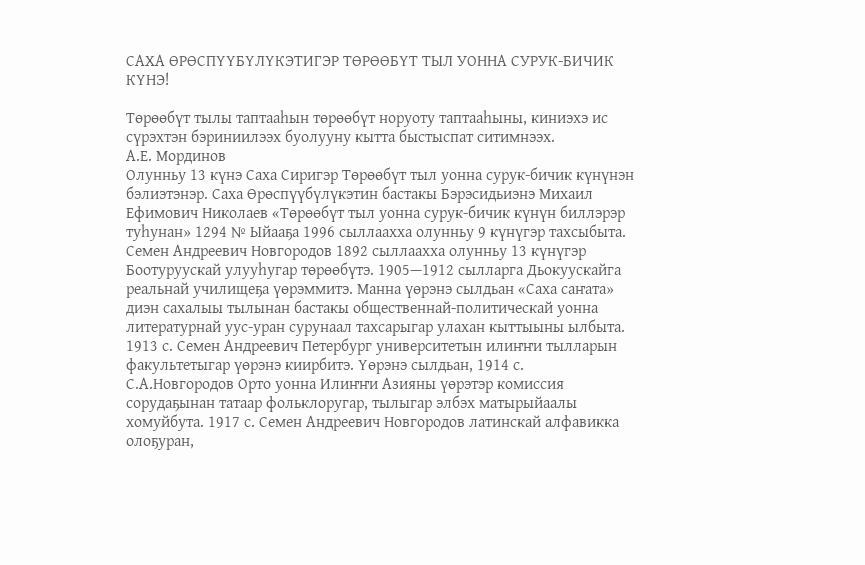САХА ӨРӨСПҮҮБҮЛҮКЭТИГЭР ТӨРӨӨБҮТ ТЫЛ УОННА СУРУК-БИЧИК КҮНЭ!

Төрөөбүт тылы таптааһын төрөөбүт норуоту таптааһыны, киниэхэ ис сүрэхтэн бэриниилээх буолууну кытта быстыспат ситимнээх.
А.Е. Мординов
Олунньу 13 күнэ Саха Сиригэр Төрөөбүт тыл уонна сурук-бичик күнүнэн бэлиэтэнэр. Саха Ѳрѳспүүбүлүкэтин бастакы Бэрэсидьиэнэ Михаил Ефимович Николаев «Төрөөбүт тыл уонна сурук-бичик күнүн биллэрэр туhунан» 1294 № Ыйааҕа 1996 сыллаахха олунньу 9 күнүгэр тахсыбыта.
Семен Андреевич Новгородов 1892 сыллаахха олунньу 13 күнүгэр Боотуруускай улууhугар төрөөбүтэ. 1905—1912 сылларга Дьокуускайга реальнай училищеҕа үөрэммитэ. Манна үөрэнэ сылдьан «Саха саҥата» диэн сахалыы тылынан бастакы общественнай-политическай уонна литературнай уус-уран сурунаал тахсарыгар улахан кыттыыны ылбыта. 1913 с. Семен Андреевич Петербург университетын илиҥҥи тылларын факультетыгар үөрэнэ киирбитэ. Үөрэнэ сылдьан, 1914 с. С.А.Новгородов Орто уонна Илиҥҥи Азияны үөрэтэр комиссия сорудаҕынан татаар фольклоругар, тылыгар элбэх матырыйаалы хомуйбута. 1917 с. Семен Андреевич Новгородов латинскай алфавикка олоҕуран,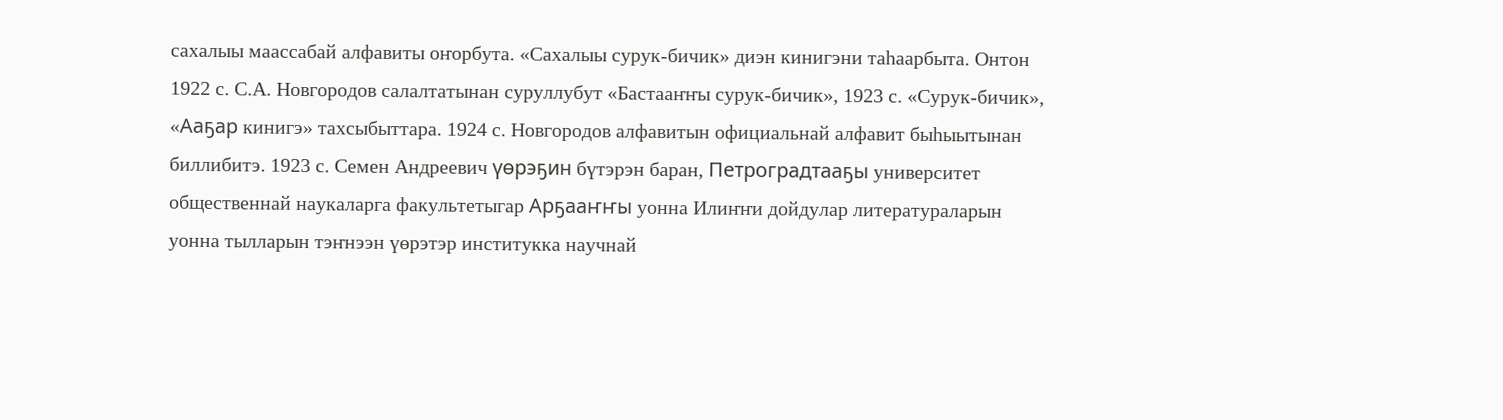сахалыы маассабай алфавиты оҥорбута. «Сахалыы сурук-бичик» диэн кинигэни таhаарбыта. Онтон 1922 с. С.А. Новгородов салалтатынан суруллубут «Бастааҥҥы сурук-бичик», 1923 с. «Сурук-бичик», «Ааҕар кинигэ» тахсыбыттара. 1924 с. Новгородов алфавитын официальнай алфавит быһыытынан биллибитэ. 1923 с. Семен Андреевич үөрэҕин бүтэрэн баран, Петроградтааҕы университет общественнай наукаларга факультетыгар Арҕааҥҥы уонна Илиҥҥи дойдулар литератураларын уонна тылларын тэҥнээн үөрэтэр институкка научнай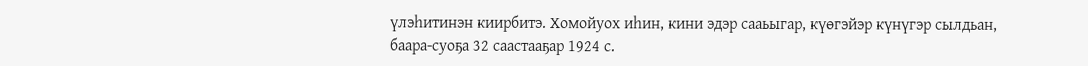үлэһитинэн киирбитэ. Хомойуох иһин, кини эдэр сааьыгар, күөгэйэр күнүгэр сылдьан, баара-суоҕа 32 саастааҕар 1924 с.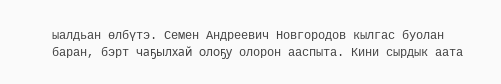ыалдьан өлбүтэ. Семен Андреевич Новгородов кылгас буолан баран, бэрт чаҕылхай олоҕу олорон ааспыта. Кини сырдык аата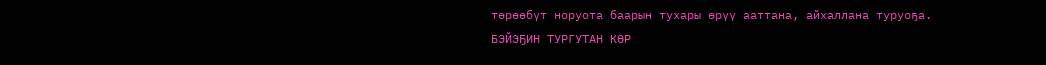төрөөбүт норуота баарын тухары өрүү ааттана, айхаллана туруоҕа.
БЭЙЭҔИН ТУРГУТАН КӨР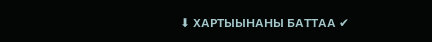⬇ ХАРТЫЫНАНЫ БАТТАА ✔